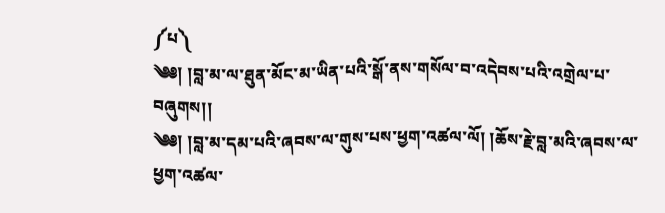༼པ༽
༄༅། །བླ་མ་ལ་ཐུན་མོང་མ་ཡིན་པའི་སྒོ་ནས་གསོལ་བ་འདེབས་པའི་འགྲེལ་པ་བཞུགས།།
༄༅། །བླ་མ་དམ་པའི་ཞབས་ལ་གུས་པས་ཕྱག་འཚལ་ལོ། །ཆོས་རྗེ་བླ་མའི་ཞབས་ལ་ཕྱག་འཚལ་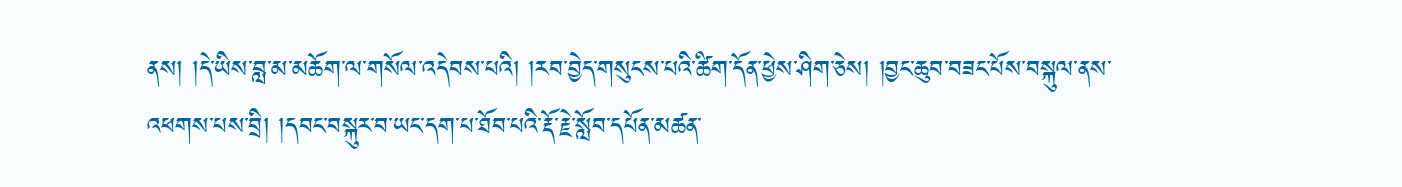ནས། །དེ་ཡིས་བླ་མ་མཆོག་ལ་གསོལ་འདེབས་པའི། །རབ་བྱེད་གསུངས་པའི་ཚིག་དོན་ཕྱེས་ཤིག་ཅེས། །བྱང་ཆུབ་བཟང་པོས་བསྐུལ་ནས་འཕགས་པས་བྲི། །དབང་བསྐུར་བ་ཡང་དག་པ་ཐོབ་པའི་རྡོ་རྗེ་སློབ་དཔོན་མཚན་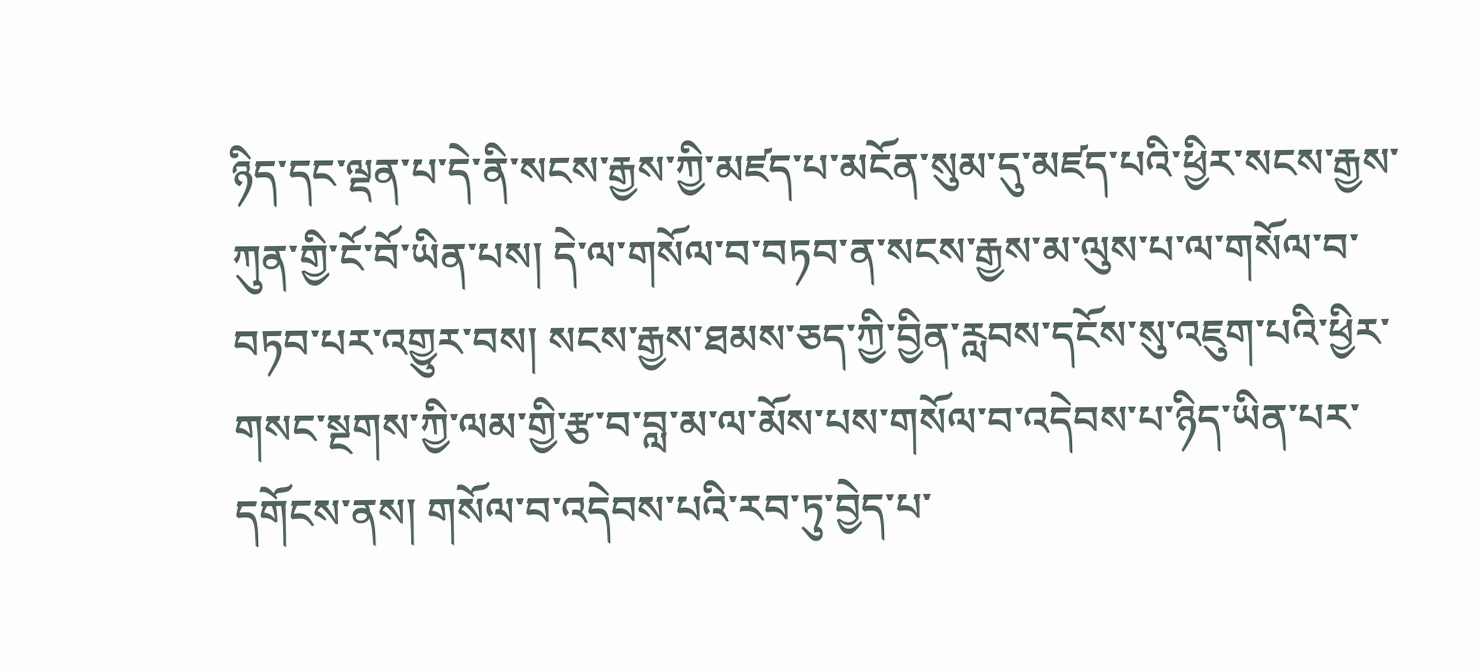ཉིད་དང་ལྡན་པ་དེ་ནི་སངས་རྒྱས་ཀྱི་མཛད་པ་མངོན་སུམ་དུ་མཛད་པའི་ཕྱིར་སངས་རྒྱས་ཀུན་གྱི་ངོ་བོ་ཡིན་པས། དེ་ལ་གསོལ་བ་བཏབ་ན་སངས་རྒྱས་མ་ལུས་པ་ལ་གསོལ་བ་བཏབ་པར་འགྱུར་བས། སངས་རྒྱས་ཐམས་ཅད་ཀྱི་བྱིན་རླབས་དངོས་སུ་འཇུག་པའི་ཕྱིར་གསང་སྔགས་ཀྱི་ལམ་གྱི་རྩ་བ་བླ་མ་ལ་མོས་པས་གསོལ་བ་འདེབས་པ་ཉིད་ཡིན་པར་དགོངས་ནས། གསོལ་བ་འདེབས་པའི་རབ་ཏུ་བྱེད་པ་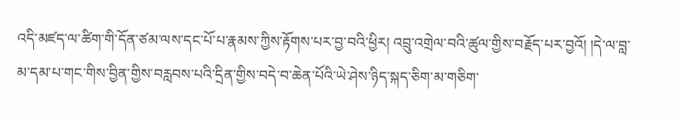འདི་མཛད་ལ་ཚིག་གི་དོན་ཙམ་ལས་དང་པོ་པ་རྣམས་ཀྱིས་རྟོགས་པར་བྱ་བའི་ཕྱིར། འབྲུ་འགྲེལ་བའི་ཚུལ་གྱིས་བརྗོད་པར་བྱའོ། །དེ་ལ་བླ་མ་དམ་པ་གང་གིས་བྱིན་གྱིས་བརླབས་པའི་དྲིན་གྱིས་བདེ་བ་ཆེན་པོའི་ཡེ་ཤེས་ཉིད་སྐད་ཅིག་མ་གཅིག་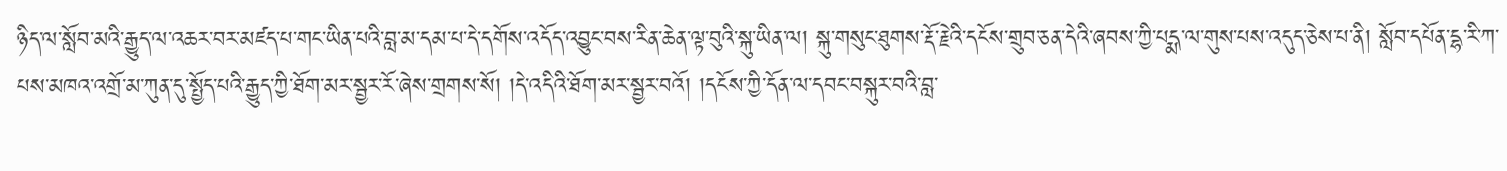ཉིད་ལ་སློབ་མའི་རྒྱུད་ལ་འཆར་བར་མཛད་པ་གང་ཡིན་པའི་བླ་མ་དམ་པ་དེ་དགོས་འདོད་འབྱུང་བས་རིན་ཆེན་ལྟ་བུའི་སྐུ་ཡིན་ལ། སྐུ་གསུང་ཐུགས་རྡོ་རྗེའི་དངོས་གྲུབ་ཅན་དེའི་ཞབས་ཀྱི་པདྨ་ལ་གུས་པས་འདུད་ཅེས་པ་ནི། སློབ་དཔོན་དྷ་རི་ཀ་པས་མཁའ་འགྲོ་མ་ཀུན་དུ་སྤྱོད་པའི་རྒྱུད་ཀྱི་ཐོག་མར་སྦྱར་རོ་ཞེས་གྲགས་སོ། །དེ་འདིའི་ཐོག་མར་སྦྱར་བའོ། །དངོས་ཀྱི་དོན་ལ་དབང་བསྐུར་བའི་བླ་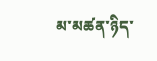མ་མཚན་ཉིད་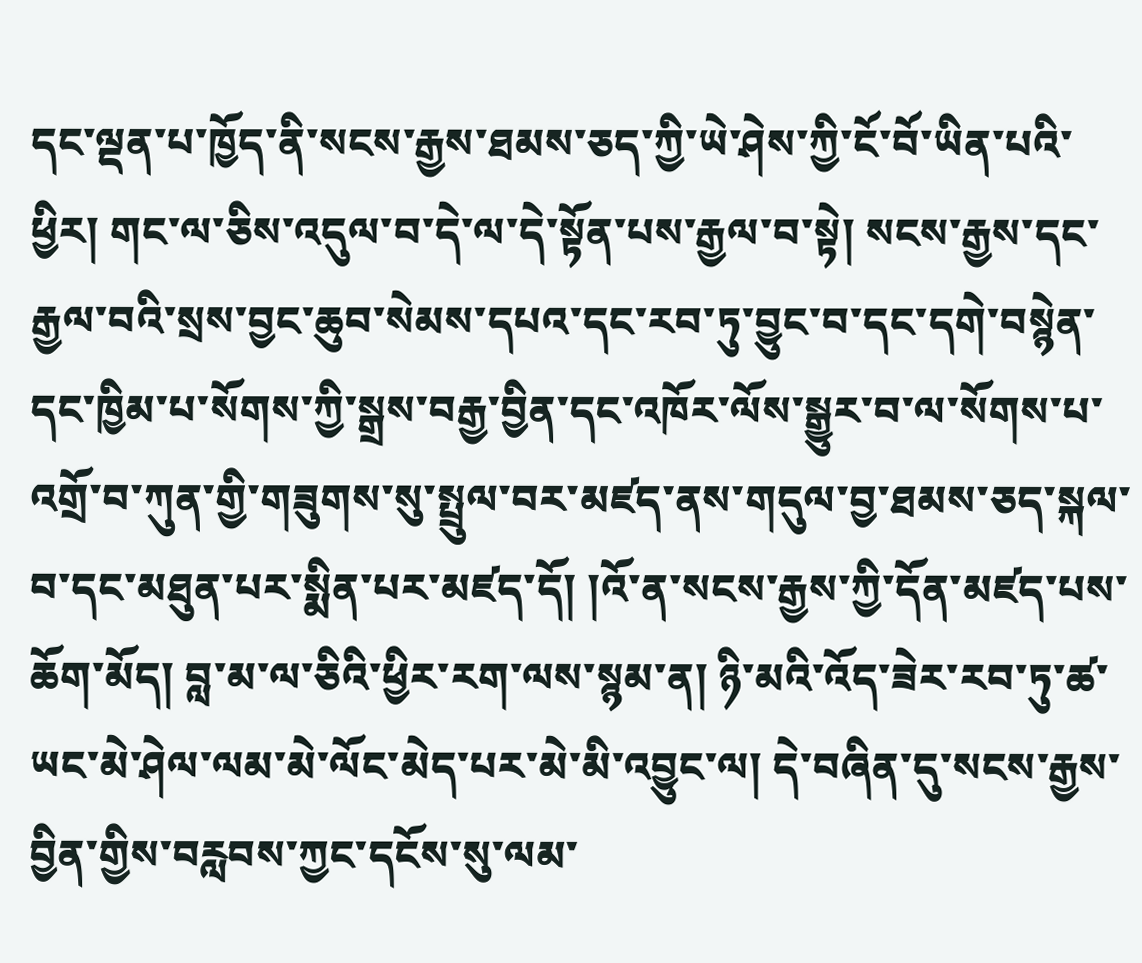དང་ལྡན་པ་ཁྱོད་ནི་སངས་རྒྱས་ཐམས་ཅད་ཀྱི་ཡེ་ཤེས་ཀྱི་ངོ་བོ་ཡིན་པའི་ཕྱིར། གང་ལ་ཅིས་འདུལ་བ་དེ་ལ་དེ་སྟོན་པས་རྒྱལ་བ་སྟེ། སངས་རྒྱས་དང་རྒྱལ་བའི་སྲས་བྱང་ཆུབ་སེམས་དཔའ་དང་རབ་ཏུ་བྱུང་བ་དང་དགེ་བསྙེན་དང་ཁྱིམ་པ་སོགས་ཀྱི་སྒྲས་བརྒྱ་བྱིན་དང་འཁོར་ལོས་སྒྱུར་བ་ལ་སོགས་པ་འགྲོ་བ་ཀུན་གྱི་གཟུགས་སུ་སྤྲུལ་བར་མཛད་ནས་གདུལ་བྱ་ཐམས་ཅད་སྐལ་བ་དང་མཐུན་པར་སྨིན་པར་མཛད་དོ། །འོ་ན་སངས་རྒྱས་ཀྱི་དོན་མཛད་པས་ཆོག་མོད། བླ་མ་ལ་ཅིའི་ཕྱིར་རག་ལས་སྙམ་ན། ཉི་མའི་འོད་ཟེར་རབ་ཏུ་ཚ་ཡང་མེ་ཤེལ་ལམ་མེ་ལོང་མེད་པར་མེ་མི་འབྱུང་ལ། དེ་བཞིན་དུ་སངས་རྒྱས་བྱིན་གྱིས་བརླབས་ཀྱང་དངོས་སུ་ལམ་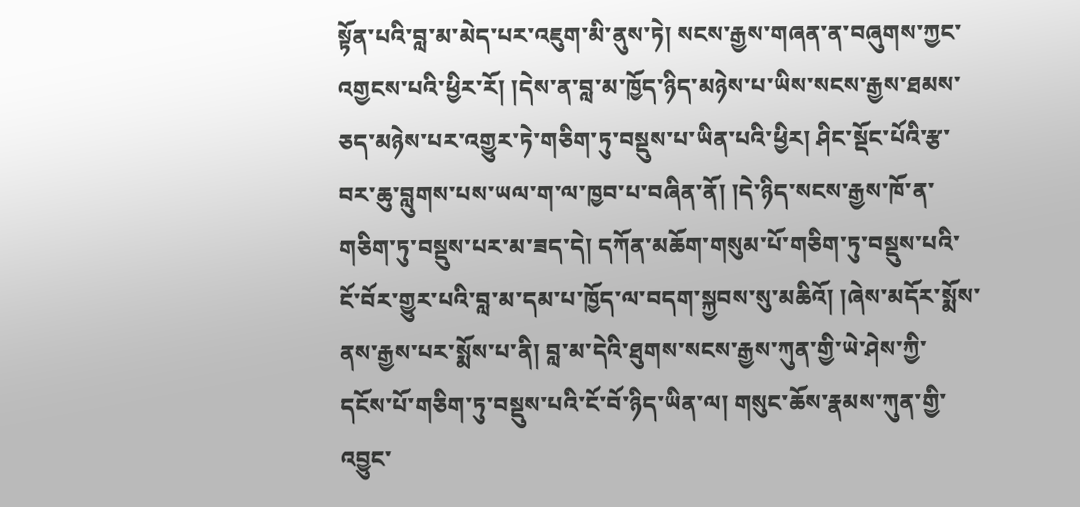སྟོན་པའི་བླ་མ་མེད་པར་འཇུག་མི་ནུས་ཏེ། སངས་རྒྱས་གཞན་ན་བཞུགས་ཀྱང་འགྱངས་པའི་ཕྱིར་རོ། །དེས་ན་བླ་མ་ཁྱོད་ཉིད་མཉེས་པ་ཡིས་སངས་རྒྱས་ཐམས་ཅད་མཉེས་པར་འགྱུར་ཏེ་གཅིག་ཏུ་བསྡུས་པ་ཡིན་པའི་ཕྱིར། ཤིང་སྡོང་པོའི་རྩ་བར་ཆུ་བླུགས་པས་ཡལ་ག་ལ་ཁྱབ་པ་བཞིན་ནོ། །དེ་ཉིད་སངས་རྒྱས་ཁོ་ན་གཅིག་ཏུ་བསྡུས་པར་མ་ཟད་དེ། དཀོན་མཆོག་གསུམ་པོ་གཅིག་ཏུ་བསྡུས་པའི་ངོ་བོར་གྱུར་པའི་བླ་མ་དམ་པ་ཁྱོད་ལ་བདག་སྐྱབས་སུ་མཆིའོ། །ཞེས་མདོར་སྨོས་ནས་རྒྱས་པར་སྨོས་པ་ནི། བླ་མ་དེའི་ཐུགས་སངས་རྒྱས་ཀུན་གྱི་ཡེ་ཤེས་ཀྱི་དངོས་པོ་གཅིག་ཏུ་བསྡུས་པའི་ངོ་བོ་ཉིད་ཡིན་ལ། གསུང་ཆོས་རྣམས་ཀུན་གྱི་འབྱུང་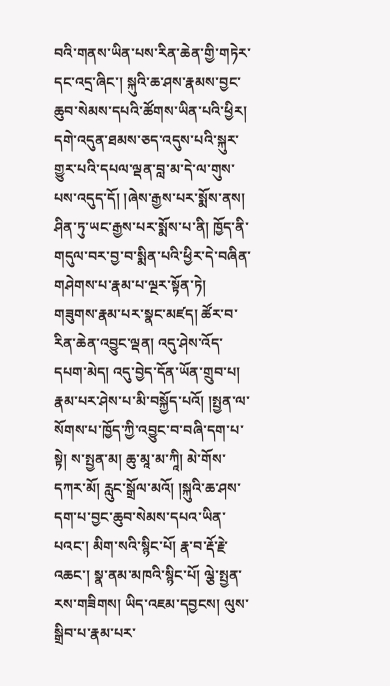བའི་གནས་ཡིན་པས་རིན་ཆེན་གྱི་གཏེར་དང་འདྲ་ཞིང་། སྐུའི་ཆ་ཤས་རྣམས་བྱང་ཆུབ་སེམས་དཔའི་ཚོགས་ཡིན་པའི་ཕྱིར། དགེ་འདུན་ཐམས་ཅད་འདུས་པའི་སྐུར་གྱུར་པའི་དཔལ་ལྡན་བླ་མ་དེ་ལ་གུས་པས་འདུད་དོ། །ཞེས་རྒྱས་པར་སྨོས་ནས། ཤིན་ཏུ་ཡང་རྒྱས་པར་སྨོས་པ་ནི། ཁྱོད་ནི་གདུལ་བར་བྱ་བ་སྨིན་པའི་ཕྱིར་དེ་བཞིན་གཤེགས་པ་རྣམ་པ་ལྔར་སྟོན་ཏེ། གཟུགས་རྣམ་པར་སྣང་མཛད། ཚོར་བ་རིན་ཆེན་འབྱུང་ལྡན། འདུ་ཤེས་འོད་དཔག་མེད། འདུ་བྱེད་དོན་ཡོན་གྲུབ་པ། རྣམ་པར་ཤེས་པ་མི་བསྐྱོད་པའོ། །སྤྱན་ལ་སོགས་པ་ཁྱོད་ཀྱི་འབྱུང་བ་བཞི་དག་པ་སྟེ། ས་སྤྱན་མ། ཆུ་མཱ་མ་ཀཱི། མེ་གོས་དཀར་མོ། རླུང་སྒྲོལ་མའོ། །སྐུའི་ཆ་ཤས་དག་པ་བྱང་ཆུབ་སེམས་དཔའ་ཡིན་པའང་། མིག་སའི་སྙིང་པོ། རྣ་བ་རྡོ་རྗེ་འཆང་། སྣ་ནམ་མཁའི་སྙིང་པོ། ལྕེ་སྤྱན་རས་གཟིགས། ཡིད་འཇམ་དབྱངས། ལུས་སྒྲིབ་པ་རྣམ་པར་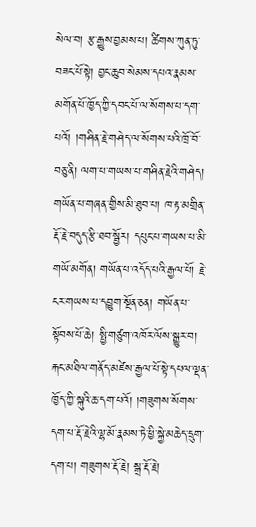སེལ་བ། རྩ་རྒྱུས་བྱམས་པ། ཚིགས་ཀུན་ཏུ་བཟང་པོ་སྟེ། བྱང་ཆུབ་སེམས་དཔའ་རྣམས་མགོན་པོ་ཁྱོད་ཀྱི་དབང་པོ་ལ་སོགས་པ་དག་པའོ། །གཤིན་རྗེ་གཤེད་ལ་སོགས་པའི་ཁྲོ་བོ་བཅུ་ནི། ལག་པ་གཡས་པ་གཤིན་རྗེའི་གཤེད། གཡོན་པ་གཞན་གྱིས་མི་ཐུབ་པ། ཁ་རྟ་མགྲིན་རྡོ་རྗེ་བདུད་རྩི་ཐབ་སྦྱོར། དཔུང་པ་གཡས་པ་མི་གཡོ་མགོན། གཡོན་པ་འདོད་པའི་རྒྱལ་པོ། རྗེ་ངར་གཡས་པ་དབྱུག་སྔོན་ཅན། གཡོན་པ་སྟོབས་པོ་ཆེ། སྤྱི་གཙུག་འཁོར་ལོས་སྒྱུར་བ། རྐང་མཐིལ་གནོད་མཛེས་རྒྱལ་པོ་སྟེ་དཔལ་ལྡན་ཁྱོད་ཀྱི་སྐུའི་ཆ་དག་པའོ། །གཟུགས་སོགས་དག་པ་རྡོ་རྗེའི་ལྷ་མོ་རྣམས་ཏེ་ཕྱི་སྐྱེ་མཆེད་དྲུག་དག་པ། གཟུགས་རྡོ་རྗེ། སྒྲ་རྡོ་རྗེ།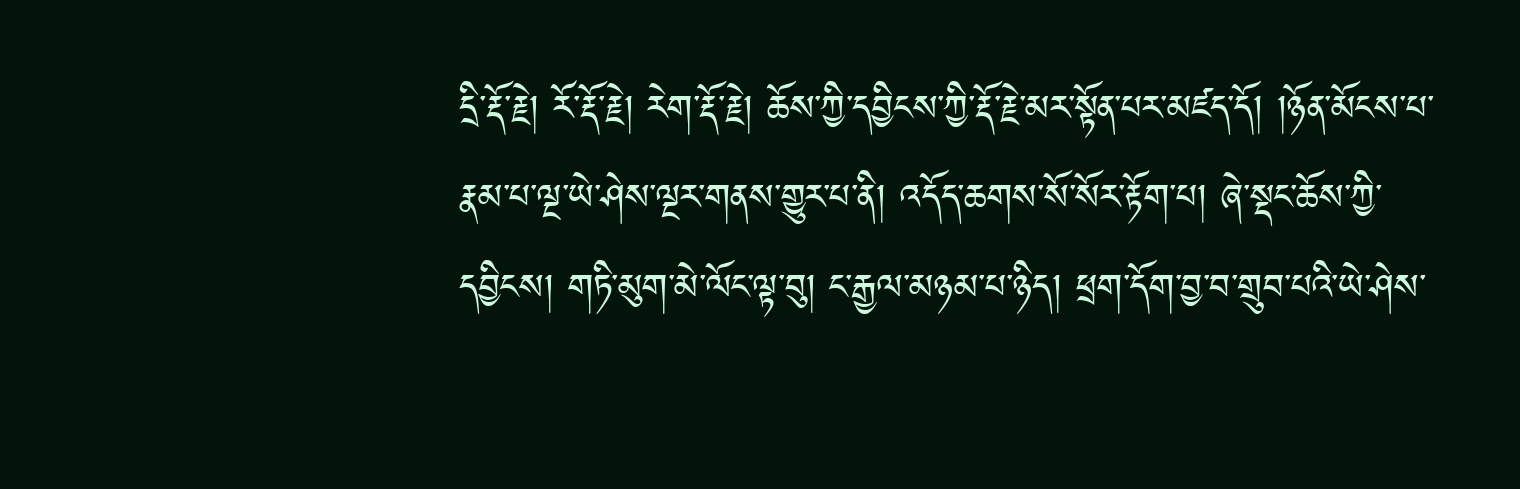དྲི་རྡོ་རྗེ། རོ་རྡོ་རྗེ། རེག་རྡོ་རྗེ། ཆོས་ཀྱི་དབྱིངས་ཀྱི་རྡོ་རྗེ་མར་སྟོན་པར་མཛད་དོ། །ཉོན་མོངས་པ་རྣམ་པ་ལྔ་ཡེ་ཤེས་ལྔར་གནས་གྱུར་པ་ནི། འདོད་ཆགས་སོ་སོར་རྟོག་པ། ཞེ་སྡང་ཆོས་ཀྱི་དབྱིངས། གཏི་མུག་མེ་ལོང་ལྟ་བུ། ང་རྒྱལ་མཉམ་པ་ཉིད། ཕྲག་དོག་བྱ་བ་གྲུབ་པའི་ཡེ་ཤེས་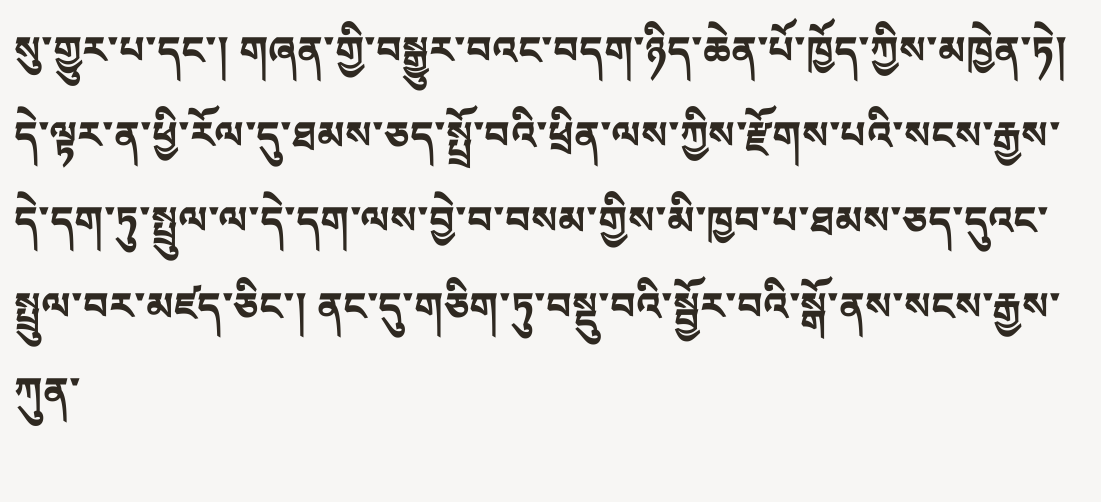སུ་གྱུར་པ་དང་། གཞན་གྱི་བསྒྱུར་བའང་བདག་ཉིད་ཆེན་པོ་ཁྱོད་ཀྱིས་མཁྱེན་ཏེ། དེ་ལྟར་ན་ཕྱི་རོལ་དུ་ཐམས་ཅད་སྤྲོ་བའི་ཕྲིན་ལས་ཀྱིས་རྫོགས་པའི་སངས་རྒྱས་དེ་དག་ཏུ་སྤྲུལ་ལ་དེ་དག་ལས་བྱེ་བ་བསམ་གྱིས་མི་ཁྱབ་པ་ཐམས་ཅད་དུའང་སྤྲུལ་བར་མཛད་ཅིང་། ནང་དུ་གཅིག་ཏུ་བསྡུ་བའི་སྦྱོར་བའི་སྒོ་ནས་སངས་རྒྱས་ཀུན་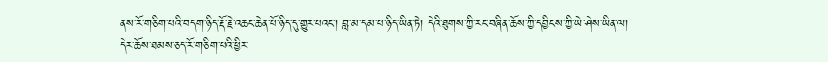ནས་རོ་གཅིག་པའི་བདག་ཉིད་རྡོ་རྗེ་འཆང་ཆེན་པོ་ཉིད་དུ་གྱུར་པའང་། བླ་མ་དམ་པ་ཉིད་ཡིན་ཏེ། དེའི་ཐུགས་ཀྱི་རང་བཞིན་ཆོས་ཀྱི་དབྱིངས་ཀྱི་ཡེ་ཤེས་ཡིན་ལ། དེར་ཆོས་ཐམས་ཅད་རོ་གཅིག་པའི་ཕྱིར་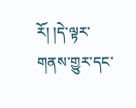རོ། །དེ་ལྟར་གནས་གྱུར་དང་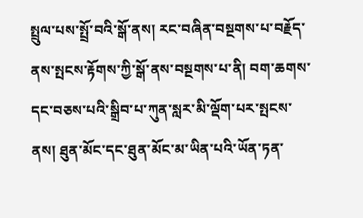སྤྲུལ་པས་སྤྲོ་བའི་སྒོ་ནས། རང་བཞིན་བསྔགས་པ་བརྗོད་ནས་སྤངས་རྟོགས་ཀྱི་སྒོ་ནས་བསྔགས་པ་ནི། བག་ཆགས་དང་བཅས་པའི་སྒྲིབ་པ་ཀུན་སླར་མི་ལྡོག་པར་སྤངས་ནས། ཐུན་མོང་དང་ཐུན་མོང་མ་ཡིན་པའི་ཡོན་ཏན་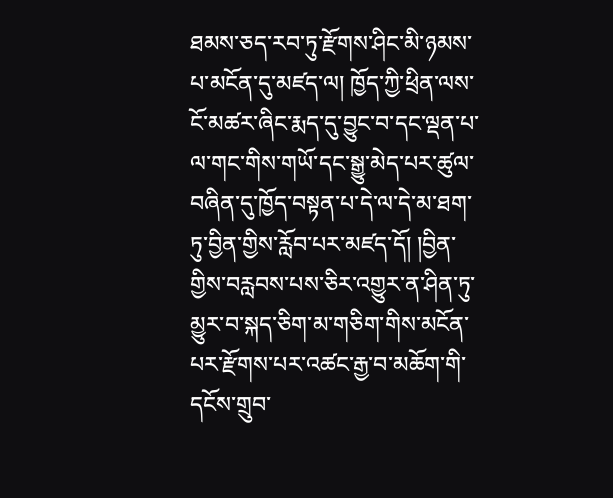ཐམས་ཅད་རབ་ཏུ་རྫོགས་ཤིང་མི་ཉམས་པ་མངོན་དུ་མཛད་ལ། ཁྱོད་ཀྱི་ཕྲིན་ལས་ངོ་མཚར་ཞིང་རྨད་དུ་བྱུང་བ་དང་ལྡན་པ་ལ་གང་གིས་གཡོ་དང་སྒྱུ་མེད་པར་ཚུལ་བཞིན་དུ་ཁྱོད་བསྟན་པ་དེ་ལ་དེ་མ་ཐག་ཏུ་བྱིན་གྱིས་རློབ་པར་མཛད་དོ། །བྱིན་གྱིས་བརླབས་པས་ཅིར་འགྱུར་ན་ཤིན་ཏུ་མྱུར་བ་སྐད་ཅིག་མ་གཅིག་གིས་མངོན་པར་རྫོགས་པར་འཚང་རྒྱ་བ་མཆོག་གི་དངོས་གྲུབ་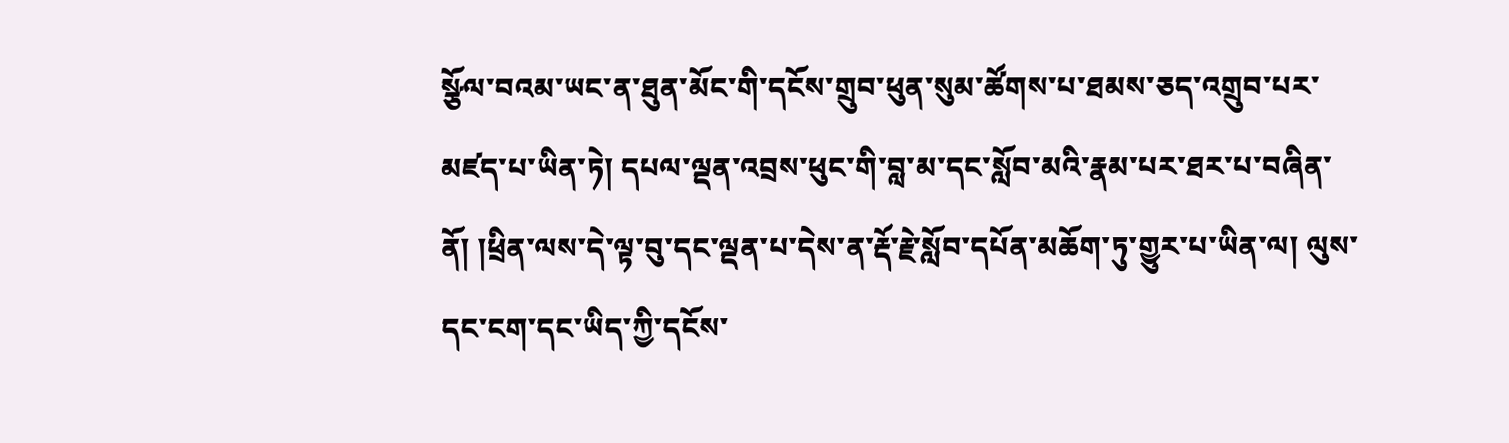སྩོལ་བའམ་ཡང་ན་ཐུན་མོང་གི་དངོས་གྲུབ་ཕུན་སུམ་ཚོགས་པ་ཐམས་ཅད་འགྲུབ་པར་མཛད་པ་ཡིན་ཏེ། དཔལ་ལྡན་འབྲས་ཕུང་གི་བླ་མ་དང་སློབ་མའི་རྣམ་པར་ཐར་པ་བཞིན་ནོ། །ཕྲིན་ལས་དེ་ལྟ་བུ་དང་ལྡན་པ་དེས་ན་རྡོ་རྗེ་སློབ་དཔོན་མཆོག་ཏུ་གྱུར་པ་ཡིན་ལ། ལུས་དང་ངག་དང་ཡིད་ཀྱི་དངོས་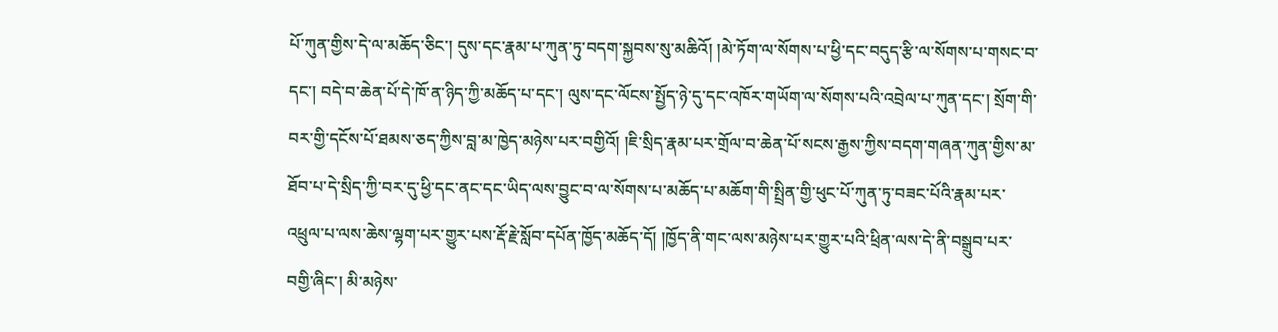པོ་ཀུན་གྱིས་དེ་ལ་མཆོད་ཅིང་། དུས་དང་རྣམ་པ་ཀུན་ཏུ་བདག་སྐྱབས་སུ་མཆིའོ། །མེ་ཏོག་ལ་སོགས་པ་ཕྱི་དང་བདུད་རྩི་ལ་སོགས་པ་གསང་བ་དང་། བདེ་བ་ཆེན་པོ་དེ་ཁོ་ན་ཉིད་ཀྱི་མཆོད་པ་དང་། ལུས་དང་ལོངས་སྤྱོད་ཉེ་དུ་དང་འཁོར་གཡོག་ལ་སོགས་པའི་འབྲེལ་པ་ཀུན་དང་། སྲོག་གི་བར་གྱི་དངོས་པོ་ཐམས་ཅད་ཀྱིས་བླ་མ་ཁྱེད་མཉེས་པར་བགྱིའོ། །ཇི་སྲིད་རྣམ་པར་གྲོལ་བ་ཆེན་པོ་སངས་རྒྱས་ཀྱིས་བདག་གཞན་ཀུན་གྱིས་མ་ཐོབ་པ་དེ་སྲིད་ཀྱི་བར་དུ་ཕྱི་དང་ནང་དང་ཡིད་ལས་བྱུང་བ་ལ་སོགས་པ་མཆོད་པ་མཆོག་གི་སྤྲིན་གྱི་ཕུང་པོ་ཀུན་ཏུ་བཟང་པོའི་རྣམ་པར་འཕྲུལ་པ་ལས་ཆེས་ལྷག་པར་གྱུར་པས་རྡོ་རྗེ་སློབ་དཔོན་ཁྱོད་མཆོད་དོ། །ཁྱོད་ནི་གང་ལས་མཉེས་པར་གྱུར་པའི་ཕྲིན་ལས་དེ་ནི་བསྒྲུབ་པར་བགྱི་ཞིང་། མི་མཉེས་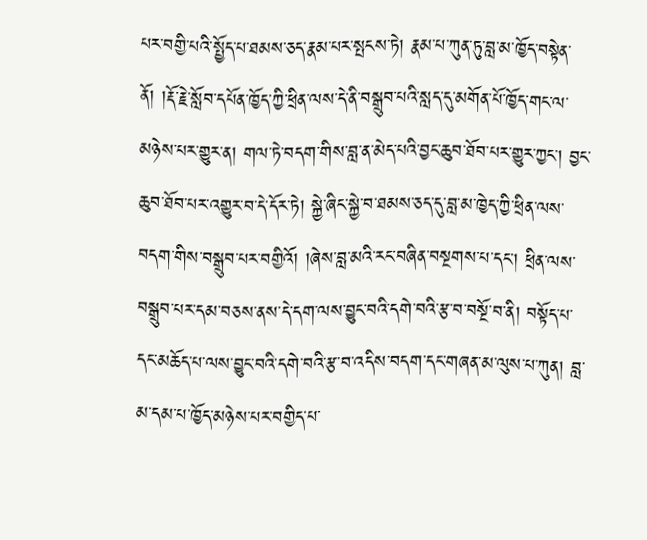པར་བགྱི་པའི་སྤྱོད་པ་ཐམས་ཅད་རྣམ་པར་སྤངས་ཏེ། རྣམ་པ་ཀུན་ཏུ་བླ་མ་ཁྱོད་བསྟེན་ནོ། །རྡོ་རྗེ་སློབ་དཔོན་ཁྱོད་ཀྱི་ཕྲིན་ལས་དེ་ནི་བསྒྲུབ་པའི་སླད་དུ་མགོན་པོ་ཁྱོད་གང་ལ་མཉེས་པར་གྱུར་ན། གལ་ཏེ་བདག་གིས་བླ་ན་མེད་པའི་བྱང་ཆུབ་ཐོབ་པར་གྱུར་ཀྱང་། བྱང་ཆུབ་ཐོབ་པར་འགྱུར་བ་དེ་དོར་ཏེ། སྐྱེ་ཞིང་སྐྱེ་བ་ཐམས་ཅད་དུ་བླ་མ་ཁྱེད་ཀྱི་ཕྲིན་ལས་བདག་གིས་བསྒྲུབ་པར་བགྱིའོ། །ཞེས་བླ་མའི་རང་བཞིན་བསྔགས་པ་དང་། ཕྲིན་ལས་བསྒྲུབ་པར་དམ་བཅས་ནས་དེ་དག་ལས་བྱུང་བའི་དགེ་བའི་རྩ་བ་བསྔོ་བ་ནི། བསྟོད་པ་དང་མཆོད་པ་ལས་བྱུང་བའི་དགེ་བའི་རྩ་བ་འདིས་བདག་དང་གཞན་མ་ལུས་པ་ཀུན། བླ་མ་དམ་པ་ཁྱོད་མཉེས་པར་བགྱིད་པ་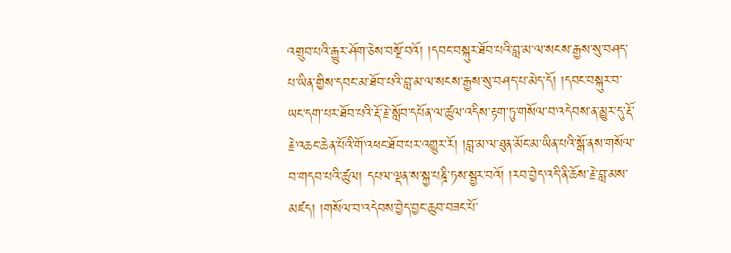འགྲུབ་པའི་རྒྱུར་ཤོག་ཅེས་བསྔོ་བའོ། །དབང་བསྐུར་ཐོབ་པའི་བླ་མ་ལ་སངས་རྒྱས་སུ་བཤད་པ་ཡིན་གྱིས་དབང་མ་ཐོབ་པའི་བླ་མ་ལ་སངས་རྒྱས་སུ་བཤད་པ་མེད་དོ། །དབང་བསྐུར་བ་ཡང་དག་པར་ཐོབ་པའི་རྡོ་རྗེ་སློབ་དཔོན་ལ་ཚུལ་འདིས་རྟག་ཏུ་གསོལ་བ་འདེབས་ན་མྱུར་དུ་རྡོ་རྗེ་འཆང་ཆེན་པོའི་གོ་འཕང་ཐོབ་པར་འགྱུར་རོ། །བླ་མ་ལ་ཐུན་མོང་མ་ཡིན་པའི་སྒོ་ནས་གསོལ་བ་གདབ་པའི་ཚུལ། དཔལ་ལྡན་ས་སྐྱ་པཎྜི་ཏས་སྦྱར་བའོ། །རབ་བྱེད་འདི་ནི་ཆོས་རྗེ་བླ་མས་མཛད། །གསོལ་བ་འདེབས་བྱེད་བྱང་ཆུབ་བཟང་པོ་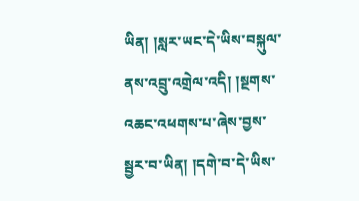ཡིན། །སླར་ཡང་དེ་ཡིས་བསྐུལ་ནས་འབྲུ་འགྲེལ་འདི། །སྔགས་འཆང་འཕགས་པ་ཞེས་བྱས་སྦྱར་བ་ཡིན། །དགེ་བ་དེ་ཡིས་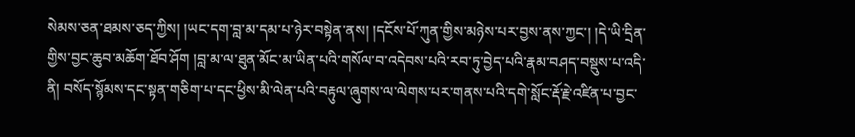སེམས་ཅན་ཐམས་ཅད་ཀྱིས། །ཡང་དག་བླ་མ་དམ་པ་ཉེར་བསྟེན་ནས། །དངོས་པོ་ཀུན་གྱིས་མཉེས་པར་བྱས་ནས་ཀྱང་། །དེ་ཡི་དྲིན་གྱིས་བྱང་ཆུབ་མཆོག་ཐོབ་ཤོག །བླ་མ་ལ་ཐུན་མོང་མ་ཡིན་པའི་གསོལ་བ་འདེབས་པའི་རབ་ཏུ་བྱེད་པའི་རྣམ་བཤད་བསྡུས་པ་འདི་ནི། བསོད་སྙོམས་དང་སྟན་གཅིག་པ་དང་ཕྱིས་མི་ལེན་པའི་བརྟུལ་ཞུགས་ལ་ལེགས་པར་གནས་པའི་དགེ་སློང་རྡོ་རྗེ་འཛིན་པ་བྱང་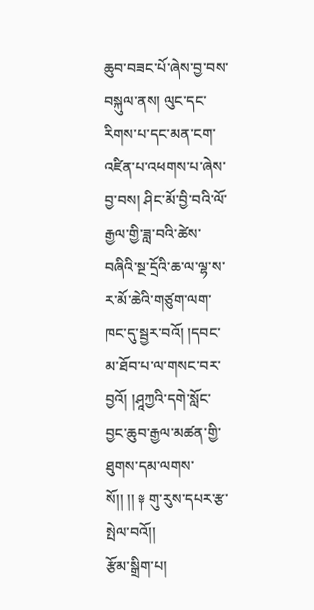ཆུབ་བཟང་པོ་ཞེས་བྱ་བས་བསྐུལ་ནས། ལུང་དང་རིགས་པ་དང་མན་ངག་འཛིན་པ་འཕགས་པ་ཞེས་བྱ་བས། ཤིང་མོ་བྱི་བའི་ལོ་རྒྱལ་གྱི་ཟླ་བའི་ཚེས་བཞིའི་སྔ་དྲོའི་ཆ་ལ་ལྷ་ས་ར་མོ་ཆེའི་གཙུག་ལག་ཁང་དུ་སྦྱར་བའོ། །དབང་མ་ཐོབ་པ་ལ་གསང་བར་བྱའོ། །ཤཱཀྱའི་དགེ་སློང་བྱང་ཆུབ་རྒྱལ་མཚན་གྱི་ཐུགས་དམ་ལགས་སོ།། །། ༈ གུ་རུས་དཔར་རྩ་སྤེལ་བའོ།།
རྩོམ་སྒྲིག་པ།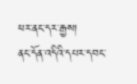ཕར་ནང་དར་རྒྱས།
ནང་དོན་འདིའི་དཔར་དབང་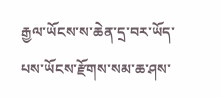རྒྱལ་ཡོངས་ས་ཆེན་དྲ་བར་ཡོད་པས་ཡོངས་རྫོགས་སམ་ཆ་ཤས་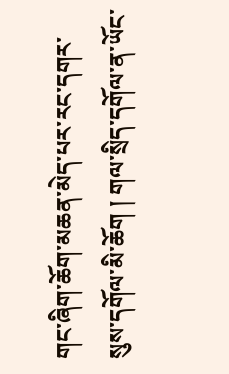གང་ཞིག་ཆོག་མཆན་མེད་པར་རང་དགར་སུས་དགོལ་མི་ཆོག ། གལ་སྲིད་དགོལ་ན་ཡོང་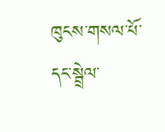ཁུངས་གསལ་པོ་དང་སྦྲེལ་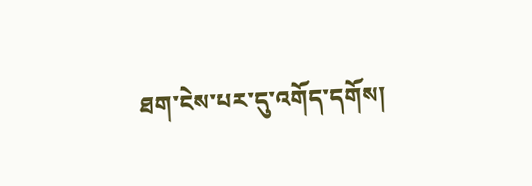ཐག་ངེས་པར་དུ་འགོད་དགོས།